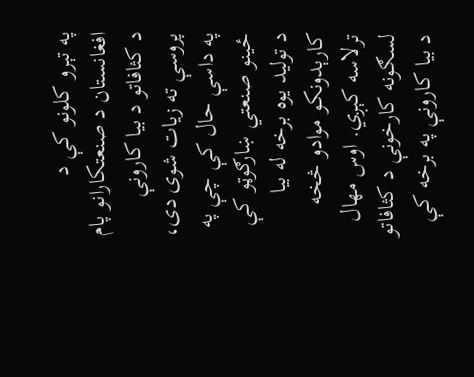په تېرو کلونو کې د افغانستان د صنعتکارانو پام د کثافاتو د بیا کارونې پروسې ته زیات شوی دی، په داسې حال کې چې په ځینو صنعتي ښارګوټو کې د تولید یوه برخه له بیا کارېدونکو موادو څخه ترلاسه کېږي. اوس مهال لسګونه کارخونې د کثافاتو د بیا کارونې په برخه کې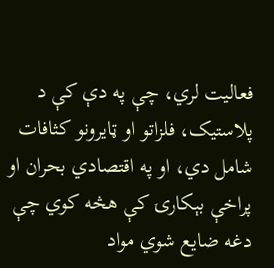فعالیت لري، چې په دې کې د پلاستیک، فلزاتو او ټایرونو کثافات شامل دي، او په اقتصادي بحران او پراخې بېکارۍ کې هڅه کوي چې دغه ضایع شوي مواد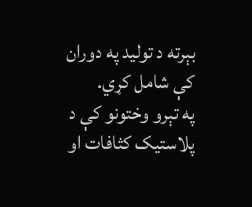بېرته د تولید په دوران کې شامل کړي.
په تېرو وختونو کې د پلاستیک کثافات او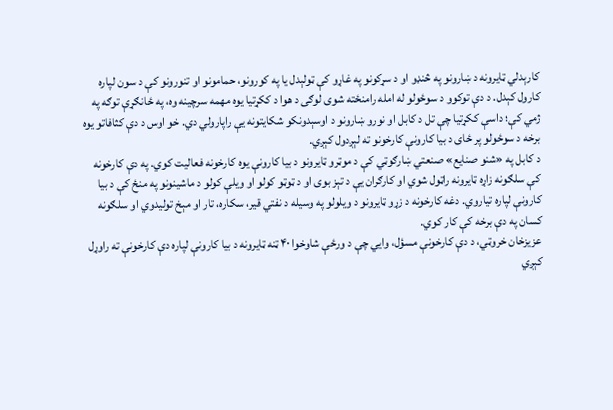کارېدلي ټایرونه د ښارونو په څنډو او د سړکونو په غاړو کې ټولېدل یا په کورونو، حمامونو او تنورونو کې د سون لپاره کارول کېدل. د دې توکوو د سوځولو له امله رامنځته شوی لوګی د هوا د ککړتیا یوه مهمه سرچینه وه، په ځانګړې توګه په ژمي کې؛ داسې ککړتیا چې تل د کابل او نورو ښارونو د اوسېدونکو شکایتونه یې راپارولي دي. خو اوس د دې کثافاتو یوه برخه د سوځولو پر ځای د بیا کارونې کارخونو ته لېږدول کېږي.
د کابل په «شنو صنایع» صنعتي ښارګوټي کې د موټرو ټایرونو د بیا کارونې یوه کارخونه فعالیت کوي. په دې کارخونه کې سلګونه زاړه ټایرونه راټول شوي او کارګران یې د تېز بوی او د ټوټو کولو او ویلې کولو د ماشینونو په منځ کې د بیا کارونې لپاره تیاروي. دغه کارخونه د زړو ټایرونو د ویلولو په وسیله د نفتي قیر، سکاره، تار او مېخ تولیدوي او سلګونه کسان په دې برخه کې کار کوي.
عزیزخان خروټي، د دې کارخونې مسؤل، وایي چې د ورځې شاوخوا ۴۰ ټنه ټایرونه د بیا کارونې لپاره دې کارخونې ته راوړل کېږي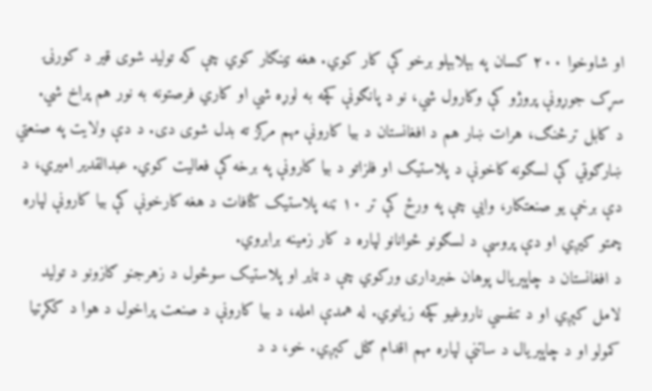او شاوخوا ۲۰۰ کسان په بېلابېلو برخو کې کار کوي. هغه ټینګار کوي چې که تولید شوی قیر د کورنۍ سړک جوړونې پروژو کې وکارول شي، نو د پانګونې کچه به لوړه شي او کاري فرصتونه به نور هم پراخ شي.
د کابل ترڅنګ، هرات ښار هم د افغانستان د بیا کارونې مهم مرکز ته بدل شوی دی. د دې ولایت په صنعتي ښارګوټي کې لسګونه کاخونې د پلاستیک او فلزاتو د بیا کارونې په برخه کې فعالیت کوي. عبدالقدیر امیري، د دې برخې یو صنعتکار، وایي چې په ورځ کې تر ۱۰ ټنه پلاستیک کثافات د هغه کارخونې کې بیا کارونې لپاره چمتو کیږي او دې پروسې د لسګونو ځوانانو لپاره د کار زمینه برابروي.
د افغانستان د چاپېریال پوهان خبرداری ورکوي چې د ټایر او پلاستیک سوځول د زهرجنو ګازونو د تولید لامل کېږي او د تنفسي ناروغیو کچه زیاتوي. له همدې امله، د بیا کارونې د صنعت پراخول د هوا د ککړتیا کمولو او د چاپېریال د ساتنې لپاره مهم اقدام ګڼل کېږي. خو، د د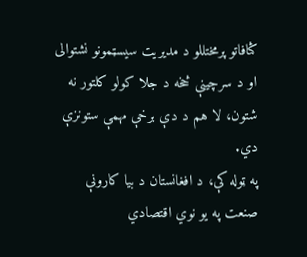کثافاتو پرمختللو د مدیریت سیسټمونو نشتوالی او د سرچینې څخه د جلا کولو کلتور نه شتون، لا هم د دې برخې مهمې ستونزې دي.
په ټوله کې، د افغانستان د بیا کارونې صنعت په یو نوي اقتصادي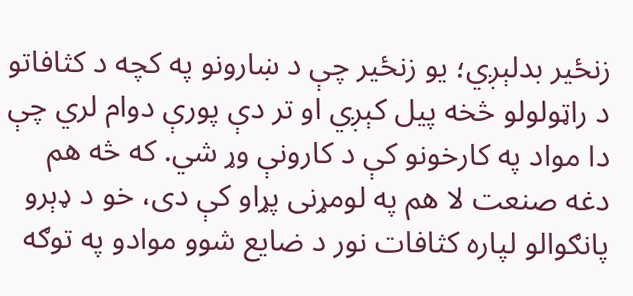زنځیر بدلېږي؛ یو زنځیر چې د ښارونو په کچه د کثافاتو د راټولولو څخه پیل کېږي او تر دې پورې دوام لري چې دا مواد په کارخونو کې د کارونې وړ شي. که څه هم دغه صنعت لا هم په لومړنی پړاو کې دی، خو د ډېرو پانګوالو لپاره کثافات نور د ضایع شوو موادو په توګه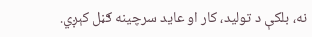نه، بلکې د تولید، کار او عاید سرچینه ګڼل کېږي.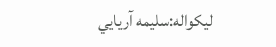لیکواله:سلیمه آریایي